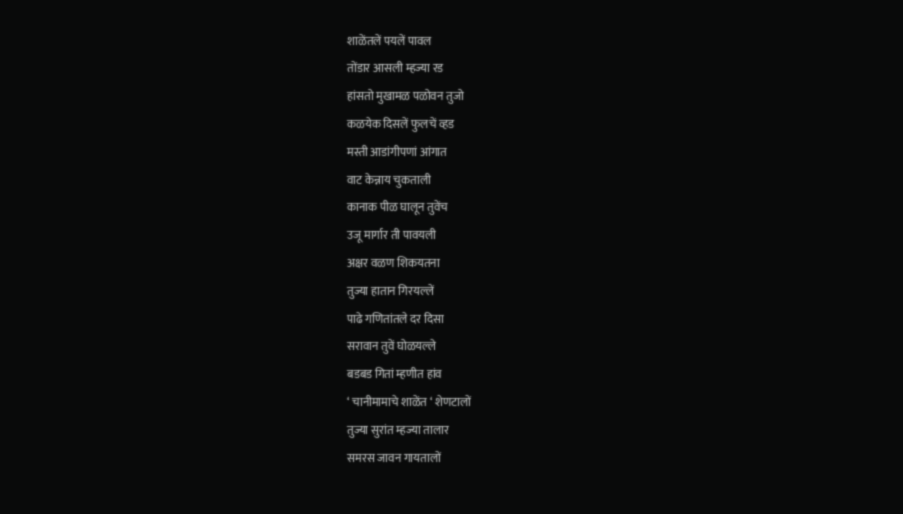शाळेंतलें पयलें पावल
तोंडार आसली म्हज्या रड
हांसतो मुखामळ पळोवन तुजो
कळयेक दिसलें फुलचें व्हड
मस्ती आडांगीपणां आंगात
वाट केन्नाय चुकताली
कानाक पीळ घालून तुवेंच
उजू मार्गार ती पावयली
अक्षर वळण शिकयतना
तुज्या हातान गिरयल्लें
पाढे गणितांतले दर दिसा
सरावान तुवें घोळयल्ले
बडबड गितां म्हणीत हांव
‘ चानीमामाचे शाळेंत ‘ शेणटालों
तुज्या सुरांत म्हज्या तालार
समरस जावन गायतालों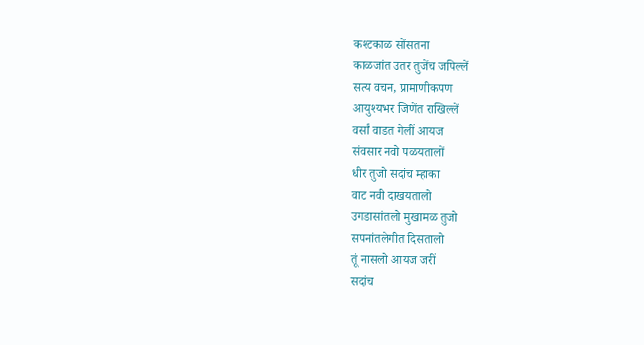कश्टकाळ सोंसतना
काळजांत उतर तुजेंच जपिल्लें
सत्य वचन, प्रामाणीकपण
आयुश्यभर जिणेंत राखिल्लें
वर्सां वाडत गेलीं आयज
संवसार नवो पळयतालों
धीर तुजो सदांच म्हाका
वाट नवी दाखयतालो
उगडासांतलो मुखामळ तुजो
सपनांतलेगीत दिसतालो
तूं नासलो आयज जरीं
सदांच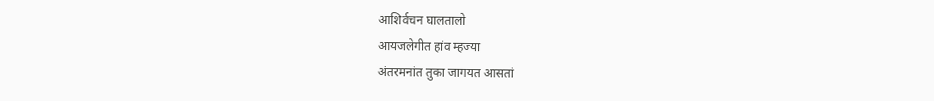आशिर्वचन घालतालो
आयजलेगीत हांव म्हज्या
अंतरमनांत तुका जागयत आसतां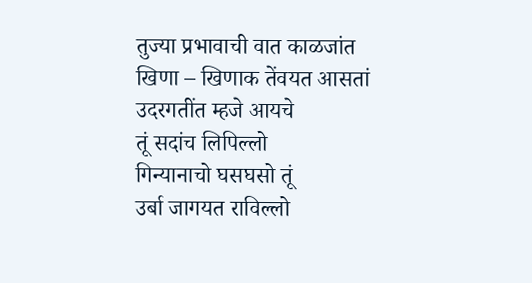तुज्या प्रभावाची वात काळजांत
खिणा – खिणाक तेंवयत आसतां
उदरगतींत म्हजे आयचे
तूं सदांच लिपिल्लो
गिन्यानाचो घसघसो तूं
उर्बा जागयत राविल्लो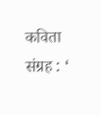कविता संग्रह : ‘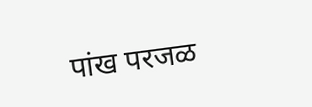पांख परजळ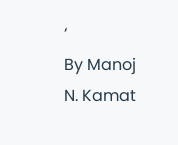‘
By Manoj N. Kamat